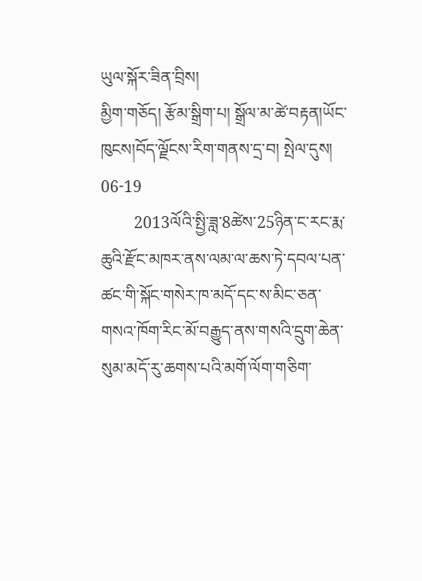ཡུལ་སྐོར་ཟིན་བྲིས།
མྱིག་གཅོད། རྩོམ་སྒྲིག་པ། སྒྲོལ་མ་ཚེ་བརྟན།ཡོང་ཁུངས།བོད་ལྗོངས་རིག་གནས་དྲ་བ། སྤེལ་དུས། 06-19
        2013ལོའི་སྤྱི་ཟླ་8ཚེས་25ཉིན་ང་རང་རྨ་ཆུའི་རྫོང་མཁར་ནས་ལམ་ལ་ཆས་ཏེ་དབལ་པན་ཚང་གི་སྐོང་གསེར་ཁ་མདོ་དང་ས་མིང་ཅན་གསའ་ཁོག་རིང་མོ་བརྒྱུད་ནས་གསའི་དྲུག་ཆེན་སུམ་མདོ་རུ་ཆགས་པའི་མགོ་ལོག་གཅིག་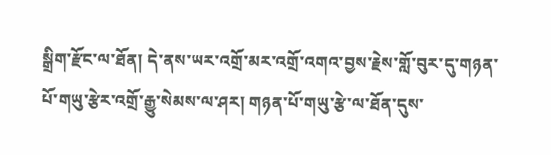སྒྲིག་རྫོང་ལ་ཐོན། དེ་ནས་ཡར་འགྲོ་མར་འགྲོ་འགའ་བྱས་རྗེས་གློ་བུར་དུ་གཉན་པོ་གཡུ་རྩེར་འགྲོ་རྒྱུ་སེམས་ལ་ཤར། གཉན་པོ་གཡུ་རྩེ་ལ་ཐོན་དུས་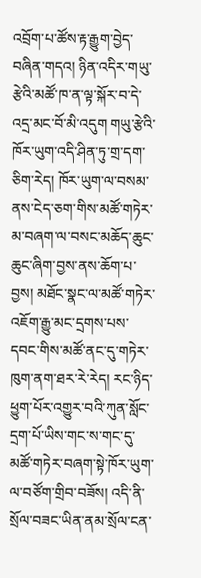འབྲོག་པ་ཚོས་རྟ་རྒྱུག་བྱེད་བཞིན་གདའ། ཉིན་འདིར་གཡུ་རྩེའི་མཚོ་ཁ་ན་ལྟ་སྐོར་བ་དེ་འདྲ་མང་བོ་མི་འདུག གཡུ་རྩེའི་ཁོར་ཡུག་འདི་ཤིན་ཏུ་གྲ་དག་ཅིག་རེད། ཁོར་ཡུག་ལ་བསམ་ནས་ངེད་ཅག་གིས་མཚོ་གཏེར་མ་བཞག་ལ་བསང་མཆོད་ཆུང་ཆུང་ཞིག་བྱས་ནས་ཆོག་པ་བྱས། མཐོང་སྣང་ལ་མཚོ་གཏེར་འཇོག་རྒྱུ་མང་དྲགས་པས་དབང་གིས་མཚོ་ནང་དུ་གཏེར་ཁུག་ནག་ཐར་རེ་རེད། རང་ཉིད་ཕྱུག་པོར་འགྱུར་བའི་ཀུན་སློང་དྲག་པོ་ཡིས་གང་ས་གང་དུ་མཚོ་གཏེར་བཞག་སྟེ་ཁོར་ཡུག་ལ་བཙོག་གྲིབ་བཟོས། འདི་ནི་སྲོལ་བཟང་ཡིན་ནམ་སྲོལ་ངན་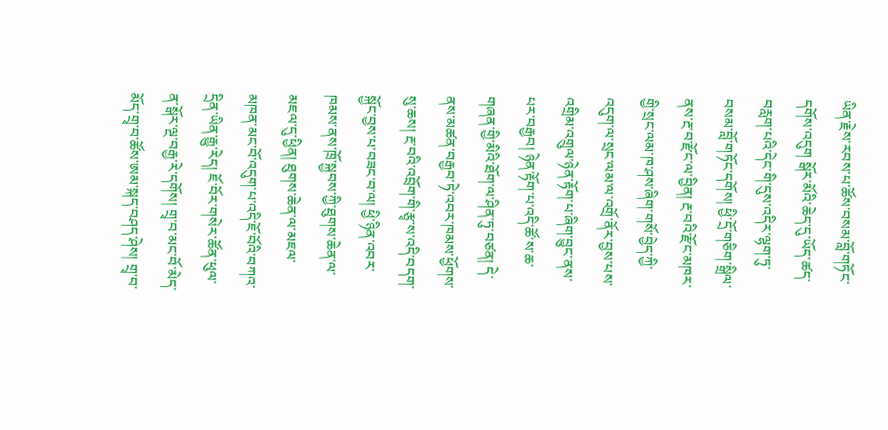ཡིན་རྗེས་རབས་པ་ཚོས་བསམ་བློ་གཏོང་དགོས་འདུག སྒོར་མོའི་ཆེད་དུ་ཡོད་ཚད་བརླག་པའི་དེང་གི་དུས་འདིར་ལྷག་ཏུ་བསམ་བློ་གཏོང་དགོས། ཕྱི་དྲོ་གཅིག་སྒྲིལ་ནས་རྔ་བ་རྫོང་ལ་བྱིན། རྔ་བའི་རྫོང་མཁར་གྱི་སྲང་ལམ་ཁ་ཤས་ཞིག་གསོ་བྱེད་ཀྱི་འདུག་ལ་སྲང་ལམ་ལ་འགྲོ་ནོར་བྱས་པས་འགྲིམ་འགྲུལ་ཉེན་རྟོག་པ་ཞིག་བྱུང་ནས་པར་བརྒྱབ། ཉེན་རྟོག་པ་འདི་ཚོ་ས་ཆ་གཞན་གྱི་མིའི་ཐོག་ལ་ཤིན་ཏུ་བཙན། དེ་ནས་མཚན་བརྒྱབ་ཏེ་འབར་ཁམས་ཕྱོགས་སུ་ཆས། རྔ་བའི་འབྲོག་གི་རྩྭ་ས་འདི་བདག་སྐྱོང་བྱས་པ་བཟང་བ་ལ། ཕྱི་ཉིན་འབར་ཁམས་ནས་ཁྲོ་སྐྱབས་ཀྱི་ཐུགས་ཆེན་ལ་མཇལ་དུ་ཕྱིན། ཐུགས་ཆེན་ལ་མཇལ་མཁན་མང་བོ་འདུག་པ་འདི་ཇོ་བོའི་བཀའ་དྲིན་ཡིན་རྒྱུ་རེད། ཇོ་བོར་གསེར་ཚོན་ཕུལ་ན་སྒོར་ལྔ་བརྒྱ་རེ་དགོས། གྲྭ་བ་མང་བོ་མེད་མོད་གྲྭ་བ་ཚོས་ཨམ་སྐད་བཤད་ཤེས། གྲྭ་བ་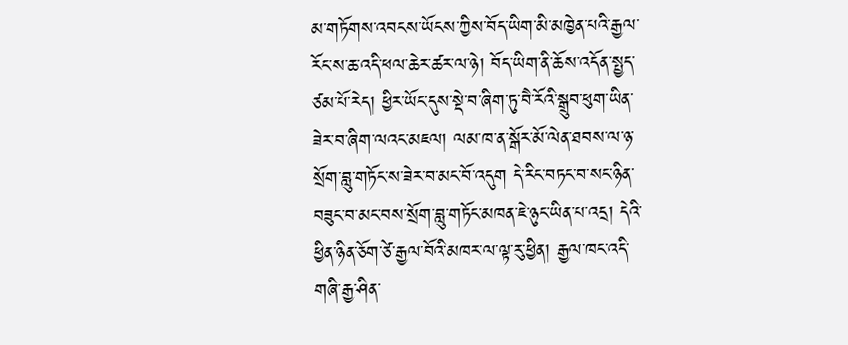མ་གཏོགས་འབངས་ཡོངས་ཀྱིས་བོད་ཡིག་མི་མཁྱེན་པའི་རྒྱལ་རོང་ས་ཆ་འདི་ཕལ་ཆེར་ཚར་ལ་ཉེ། བོད་ཡིག་ནི་ཆོས་འདོན་སྤྱད་ཙམ་པོ་རེད། ཕྱིར་ཡོང་དུས་སྡེ་བ་ཞིག་ཏུ་བཻ་རོའི་སྒྲུབ་ཕུག་ཡིན་ཟེར་བ་ཞིག་ལའང་མཇལ། ལམ་ཁ་ན་སྒོར་མོ་ལེན་ཐབས་ལ་ཉ་སྲོག་བླུ་གཏོང་ས་ཟེར་བ་མང་བོ་འདུག དེ་རིང་བཏང་བ་སང་ཉིན་བཟུང་བ་མང་བས་སྲོག་བླུ་གཏོང་མཁན་ཇེ་ཉུང་ཡིན་པ་འདྲ། དེའི་ཕྱིན་ཉིན་ཅོག་ཙེ་རྒྱལ་བོའི་མཁར་ལ་ལྟ་རུ་ཕྱིན། རྒྱལ་ཁང་འདི་གཞི་རྒྱ་ཤིན་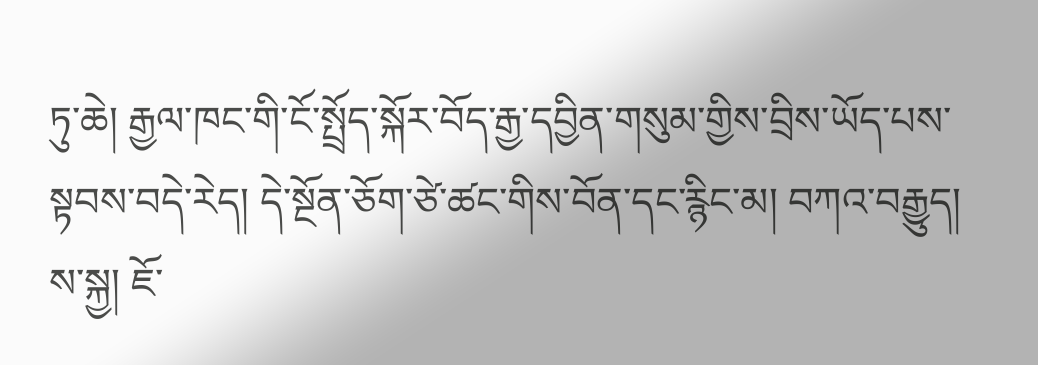ཏུ་ཆེ། རྒྱལ་ཁང་གི་ངོ་སྤྲོད་སྐོར་བོད་རྒྱ་དབྱིན་གསུམ་གྱིས་བྲིས་ཡོད་པས་སྟབས་བདེ་རེད། དེ་སྔོན་ཅོག་ཙེ་ཚང་གིས་བོན་དང་རྙིང་མ། བཀའ་བརྒྱུད། ས་སྐྱ། ཇོ་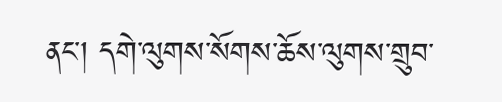ནང་། དགེ་ལུགས་སོགས་ཆོས་ལུགས་གྲུབ་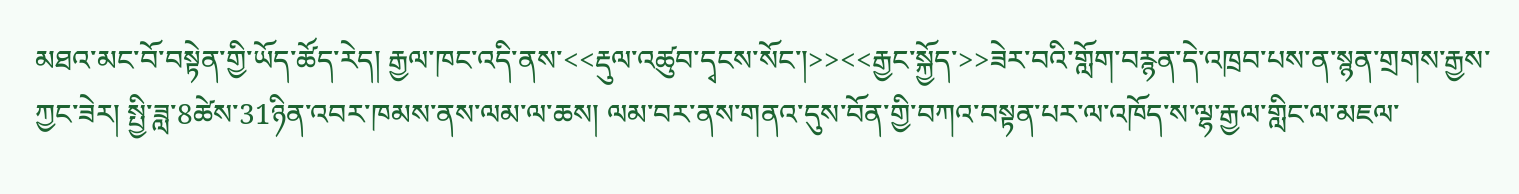མཐའ་མང་བོ་བསྟེན་གྱི་ཡོད་ཚོད་རེད། རྒྱལ་ཁང་འདི་ནས་<<རྡུལ་འཚུབ་དྭངས་སོང་།>><<རྒྱང་སྐྱོད་>>ཟེར་བའི་གློག་བརྙན་དེ་འཁྲབ་པས་ན་སྙན་གྲགས་རྒྱས་ཀྱང་ཟེར། སྤྱི་ཟླ་8ཚེས་31ཉིན་འབར་ཁམས་ནས་ལམ་ལ་ཆས། ལམ་བར་ནས་གནའ་དུས་བོན་གྱི་བཀའ་བསྟན་པར་ལ་འཁོད་ས་ལྷ་རྒྱལ་གླིང་ལ་མཇལ་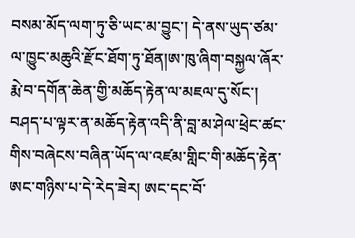བསམ་མོད་ལག་ཏུ་ཅི་ཡང་མ་བྱུང་། དེ་ནས་ཡུད་ཙམ་ལ་ཁྱུང་མཆུའི་རྫོང་ཐོག་ཏུ་ཐོན།ཨ་ཁུ་ཞིག་བསྐྱལ་ཞོར་རྨེ་བ་དགོན་ཆེན་གྱི་མཆོད་རྟེན་ལ་མཇལ་དུ་སོང་། བཤད་པ་ལྟར་ན་མཆོད་རྟེན་འདི་ནི་བླ་མ་ཤེལ་ཕྲེང་ཚང་གིས་བཞེངས་བཞིན་ཡོད་ལ་འཛམ་གླིང་གི་མཆོད་རྟེན་ཨང་གཉིས་པ་དེ་རེད་ཟེར། ཨང་དང་བོ་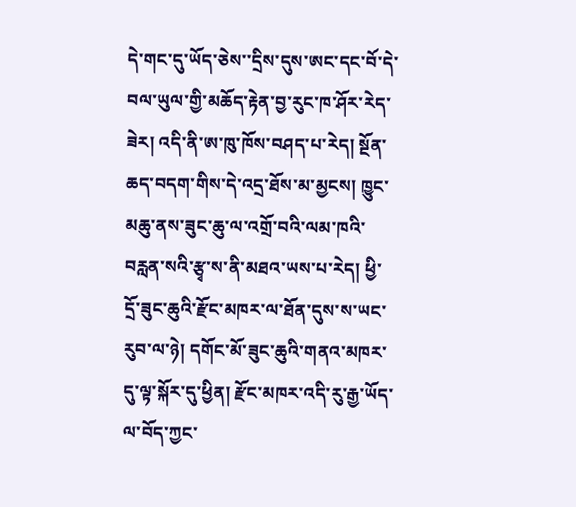དེ་གང་དུ་ཡོད་ཅེས་་དྲིས་དུས་ཨང་དང་བོ་དེ་བལ་ཡུལ་གྱི་མཆོད་རྟེན་བྱ་རུང་ཁ་ཤོར་རེད་ཟེར། འདི་ནི་ཨ་ཁུ་ཁོས་བཤད་པ་རེད། སྔོན་ཆད་བདག་གིས་དེ་འདྲ་ཐོས་མ་མྱངས། ཁྱུང་མཆུ་ནས་ཟུང་ཆུ་ལ་འགྲོ་བའི་ལམ་ཁའི་བརླན་སའི་རྩྭ་ས་ནི་མཐའ་ཡས་པ་རེད། ཕྱི་དྲོ་ཟུང་ཆུའི་རྫོང་མཁར་ལ་ཐོན་དུས་ས་ཡང་རུབ་ལ་ཉེ། དགོང་མོ་ཟུང་ཆུའི་གནའ་མཁར་དུ་ལྟ་སྐོར་དུ་ཕྱིན། རྫོང་མཁར་འདི་རུ་རྒྱ་ཡོད་ལ་བོད་ཀྱང་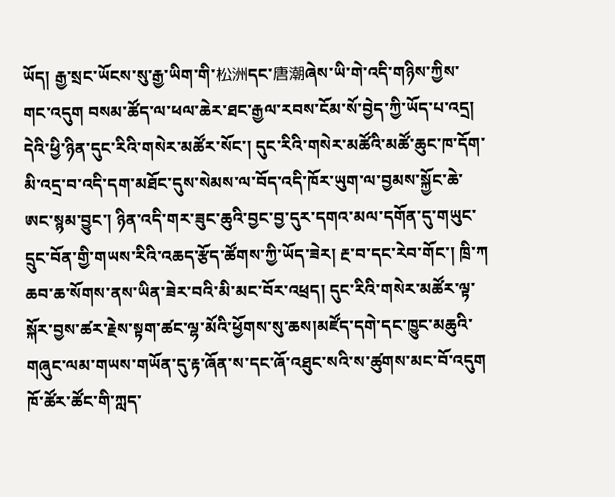ཡོད། རྒྱ་སྲང་ཡོངས་སུ་རྒྱ་ཡིག་གི་松洲དང་唐潮ཞེས་ཡི་གེ་འདི་གཉིས་ཀྱིས་གང་འདུག བསམ་ཚོད་ལ་ཕལ་ཆེར་ཐང་རྒྱལ་རབས་ངོམ་སོ་བྱེད་ཀྱི་ཡོད་པ་འདྲ། དེའི་ཕྱི་ཉིན་དུང་རིའི་གསེར་མཚོར་སོང་། དུང་རིའི་གསེར་མཚོའི་མཚོ་ཆུང་ཁ་དོག་མི་འདྲ་བ་འདི་དག་མཐོང་དུས་སེམས་ལ་བོད་འདི་ཁོར་ཡུག་ལ་བྱམས་སྐྱོང་ཆེ་ཨང་སྙམ་བྱུང་། ཉིན་འདི་གར་ཟུང་ཆུའི་བྱང་བྱ་དུར་དགའ་མལ་དགོན་དུ་གཡུང་དྲུང་བོན་གྱི་གཡས་རིའི་འཆད་རྩོད་ཚོགས་ཀྱི་ཡོད་ཟེར། རྔ་བ་དང་རེབ་གོང་། ཁྲི་ཀ ཆབ་ཆ་སོགས་ནས་ཡིན་ཟེར་བའི་མི་མང་བོར་འཕྲད། དུང་རིའི་གསེར་མཚོར་ལྟ་སྐོར་བྱས་ཚར་རྗེས་སྟག་ཚང་ལྷ་མོའི་ཕྱོགས་སུ་ཆས།མཛོད་དགེ་དང་ཁྱུང་མཆུའི་གཞུང་ལམ་གཡས་གཡོན་དུ་རྟ་ཞོན་ས་དང་ཞོ་འཐུང་སའི་ས་ཚུགས་མང་བོ་འདུག ཁོ་ཚོར་ཚོང་གི་ཀླད་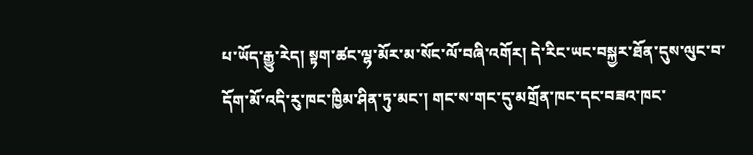པ་ཡོད་རྒྱུ་རེད། སྟག་ཚང་ལྷ་མོར་མ་སོང་ལོ་བཞི་འགོར། དེ་རིང་ཡང་བསྐྱར་ཐོན་དུས་ལུང་བ་དོག་མོ་འདི་རུ་ཁང་ཁྱིམ་ཤིན་ཏུ་མང་། གང་ས་གང་དུ་མགྲོན་ཁང་དང་བཟའ་ཁང་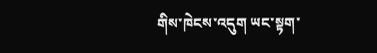གིས་ཁེངས་འདུག ཡང་སྟག་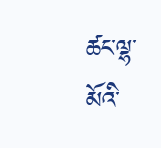ཚང་ལྷ་མོའི་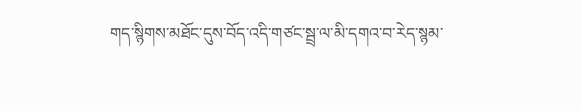གད་སྙིགས་མཐོང་དུས་བོད་འདི་གཙང་སྦྲ་ལ་མི་དགའ་བ་རེད་སྙམ་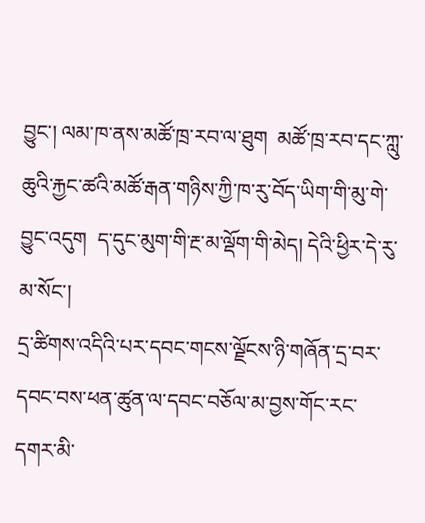བྱུང་། ལམ་ཁ་ནས་མཚོ་ཁྲ་རབ་ལ་ཐུག  མཚོ་ཁྲ་རབ་དང་ཀླུ་ཆུའི་རྐྱང་ཚའི་མཚོ་རྒན་གཉིས་ཀྱི་ཁ་རུ་བོད་ཡིག་གི་མུ་གེ་བྱུང་འདུག  ད་དུང་མུག་གི་རྔ་མ་ལྡོག་གི་མེད། དེའི་ཕྱིར་དེ་རུ་མ་སོང་།
དྲ་ཚིགས་འདིའི་པར་དབང་གངས་ལྗོངས་ཉི་གཞོན་དྲ་བར་དབང་བས་ཕན་ཚུན་ལ་དབང་བཅོལ་མ་བྱས་གོང་རང་དགར་མི་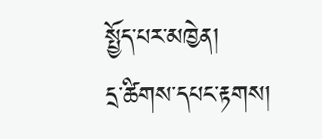སྤྱོད་པར་མཁྱེན།
དྲ་ཚིགས་དཔང་རྟགས།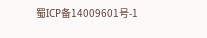蜀ICP备14009601号-1